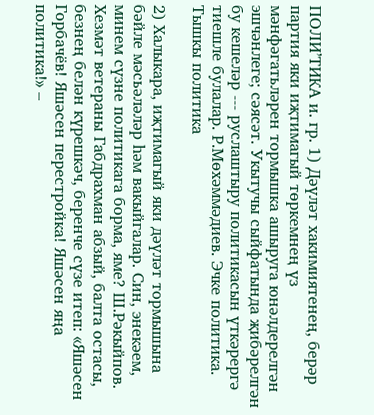ПОЛИ’ТИКА и. гр. 1) Дәүләт хакимиятенең, берәр партия яки иҗтимагый төркемнең үз мәнфәгатьләрен тормышка ашыруга юнәлдерелгән эшчәнлеге; сәясәт. Укытучы сыйфатында җибәрелгән бу кешеләр --- руслаштыру политикасын үткәрергә тиешле булалар. Р.Мөхәммәдиев. Эчке политика. Тышкы политика

2) Халыкара, иҗтимагый яки дәүләт тормышына бәйле мәсьәләләр һәм вакыйгалар. Син, энекәем, минем сүзне политикага борма, яме? Ш.Рәкыйпов. Хезмәт ветераны Габдрахман абзый, балта остасы, безнең белән күрешкәч, беренче сүзе итеп: «Яшәсен Горбачёв! Яшәсен перестройка! Яшәсен яңа политика!» –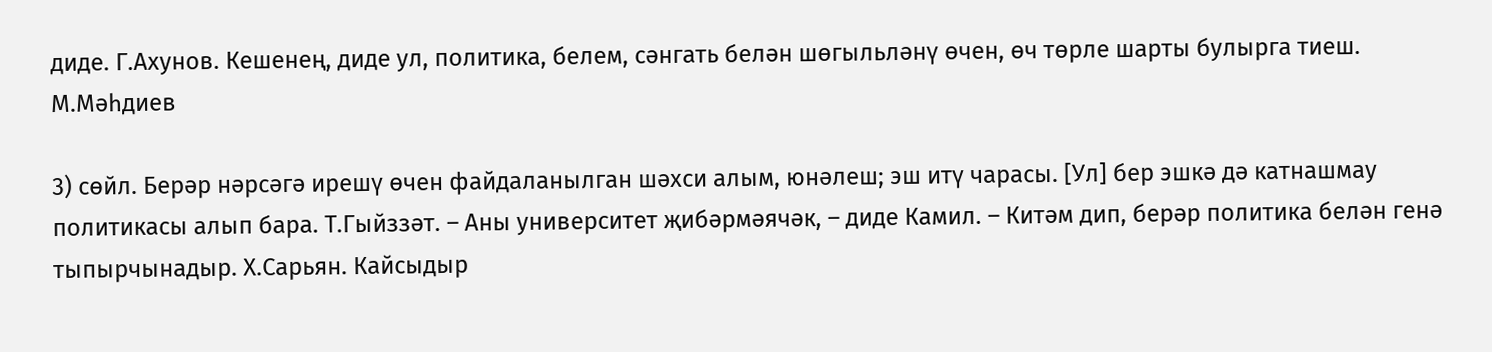диде. Г.Ахунов. Кешенең, диде ул, политика, белем, сәнгать белән шөгыльләнү өчен, өч төрле шарты булырга тиеш. М.Мәһдиев

3) сөйл. Берәр нәрсәгә ирешү өчен файдаланылган шәхси алым, юнәлеш; эш итү чарасы. [Ул] бер эшкә дә катнашмау политикасы алып бара. Т.Гыйззәт. – Аны университет җибәрмәячәк, – диде Камил. – Китәм дип, берәр политика белән генә тыпырчынадыр. Х.Сарьян. Кайсыдыр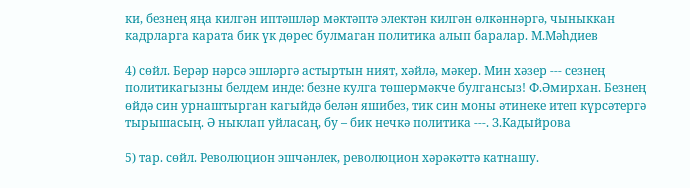ки, безнең яңа килгән иптәшләр мәктәптә электән килгән өлкәннәргә, чыныккан кадрларга карата бик үк дөрес булмаган политика алып баралар. М.Мәһдиев

4) сөйл. Берәр нәрсә эшләргә астыртын ният, хәйлә, мәкер. Мин хәзер --- сезнең политикагызны белдем инде: безне кулга төшермәкче булгансыз! Ф.Әмирхан. Безнең өйдә син урнаштырган кагыйдә белән яшибез, тик син моны әтинеке итеп күрсәтергә тырышасың. Ә ныклап уйласаң, бу – бик нечкә политика ---. З.Кадыйрова

5) тар. сөйл. Революцион эшчәнлек, революцион хәрәкәттә катнашу.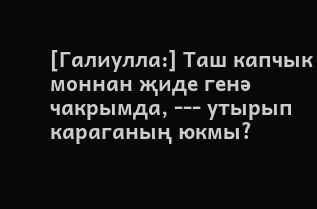[Галиулла:] Таш капчык моннан җиде генә чакрымда, --- утырып караганың юкмы?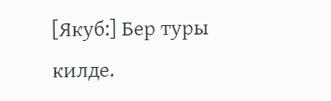[Якуб:] Бер туры килде.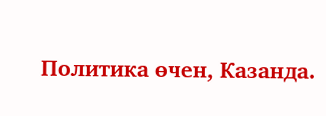Политика өчен, Казанда.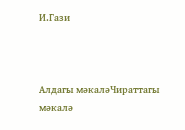И.Гази



Алдагы мәкаләЧираттагы мәкалә